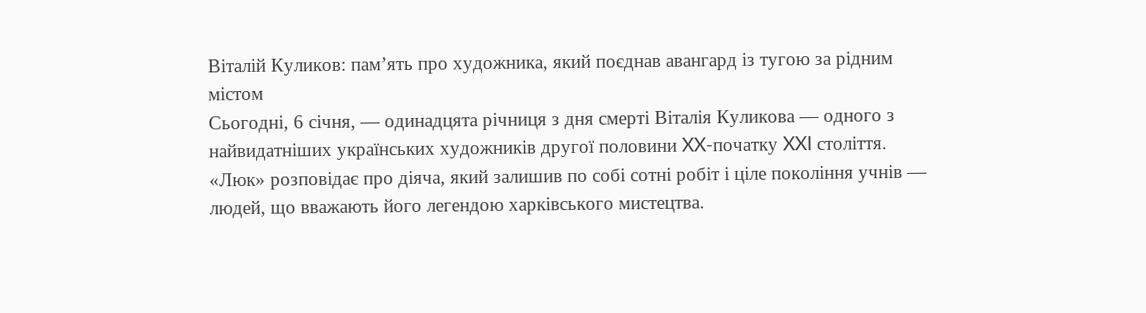Віталій Куликов: пам’ять про художника, який поєднав авангард із тугою за рідним містом
Сьогодні, 6 січня, — одинадцята річниця з дня смерті Віталія Куликова — одного з найвидатніших українських художників другої половини XX-початку XXI століття.
«Люк» розповідає про діяча, який залишив по собі сотні робіт і ціле покоління учнів — людей, що вважають його легендою харківського мистецтва.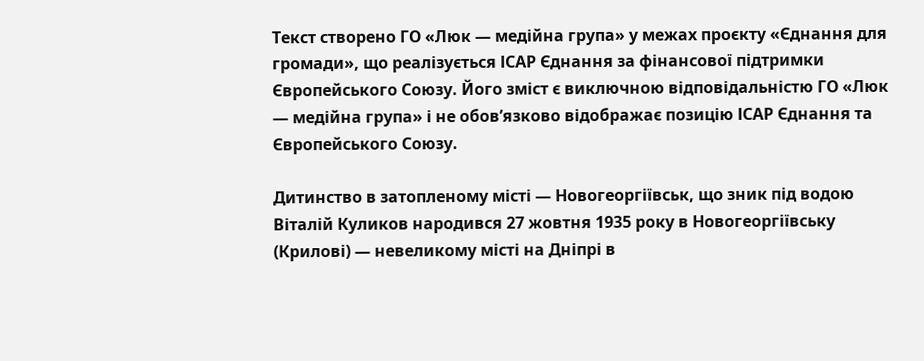Текст створено ГО «Люк — медійна група» у межах проєкту «Єднання для громади», що реалізується ІСАР Єднання за фінансової підтримки Європейського Союзу. Його зміст є виключною відповідальністю ГО «Люк — медійна група» і не обов’язково відображає позицію ІСАР Єднання та Європейського Союзу.

Дитинство в затопленому місті — Новогеоргіївськ, що зник під водою
Віталій Куликов народився 27 жовтня 1935 року в Новогеоргіївську (Крилові) — невеликому місті на Дніпрі в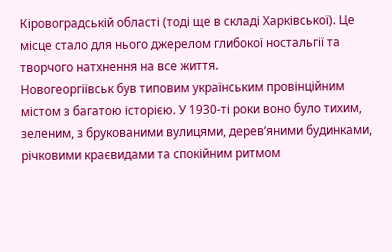Кіровоградській області (тоді ще в складі Харківської). Це місце стало для нього джерелом глибокої ностальгії та творчого натхнення на все життя.
Новогеоргіївськ був типовим українським провінційним містом з багатою історією. У 1930-ті роки воно було тихим, зеленим, з брукованими вулицями, дерев’яними будинками, річковими краєвидами та спокійним ритмом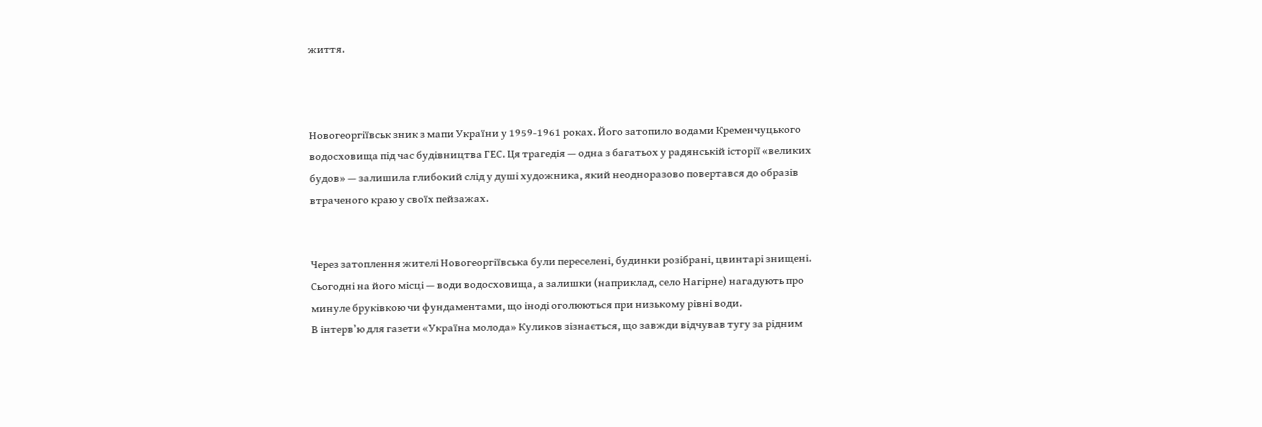життя.



Новогеоргіївськ зник з мапи України у 1959-1961 роках. Його затопило водами Кременчуцького водосховища під час будівництва ГЕС. Ця трагедія — одна з багатьох у радянській історії «великих будов» — залишила глибокий слід у душі художника, який неодноразово повертався до образів втраченого краю у своїх пейзажах.


Через затоплення жителі Новогеоргіївська були переселені, будинки розібрані, цвинтарі знищені. Сьогодні на його місці — води водосховища, а залишки (наприклад, село Нагірне) нагадують про минуле бруківкою чи фундаментами, що іноді оголюються при низькому рівні води.
В інтервʼю для газети «Україна молода» Куликов зізнається, що завжди відчував тугу за рідним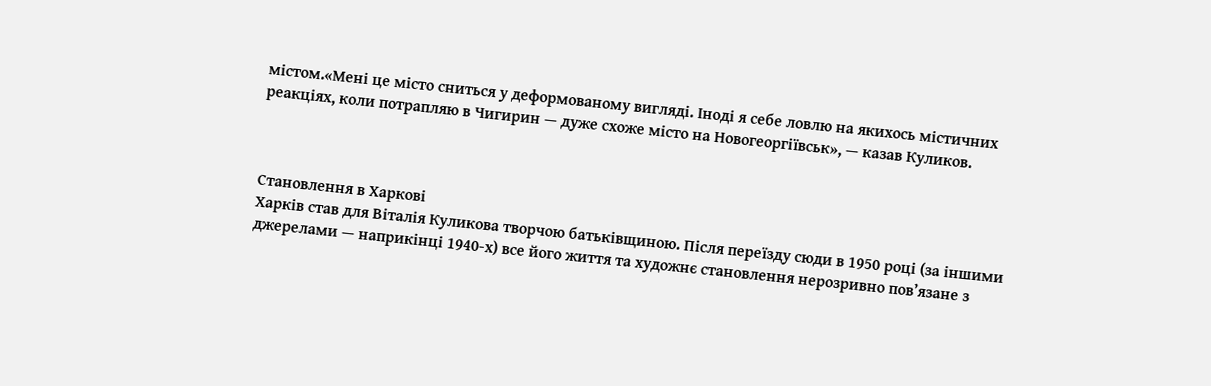містом.«Мені це місто сниться у деформованому вигляді. Іноді я себе ловлю на якихось містичних реакціях, коли потрапляю в Чигирин — дуже схоже місто на Новогеоргіївськ», — казав Куликов.



Становлення в Харкові
Харків став для Віталія Куликова творчою батьківщиною. Після переїзду сюди в 1950 році (за іншими джерелами — наприкінці 1940-х) все його життя та художнє становлення нерозривно пов’язане з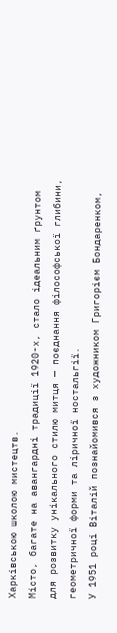Харківською школою мистецтв.
Місто, багате на авангардні традиції 1920-х, стало ідеальним ґрунтом для розвитку унікального стилю митця — поєднання філософської глибини, геометричної форми та ліричної ностальгії.
У 1951 році Віталій познайомився з художником Григорієм Бондаренком,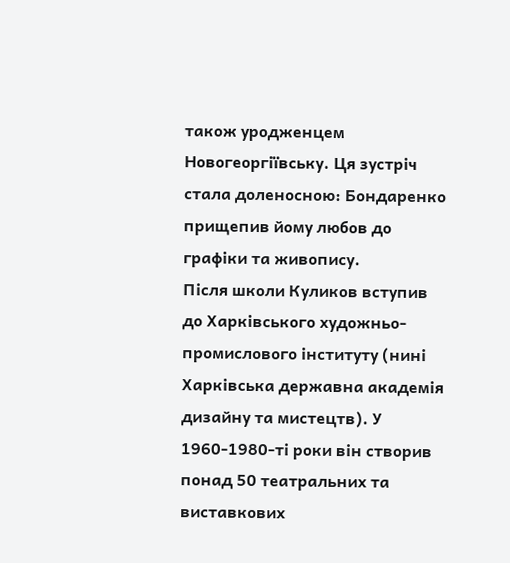також уродженцем Новогеоргіївську. Ця зустріч стала доленосною: Бондаренко прищепив йому любов до графіки та живопису.
Після школи Куликов вступив до Харківського художньо-промислового інституту (нині Харківська державна академія дизайну та мистецтв). У 1960-1980-ті роки він створив понад 50 театральних та виставкових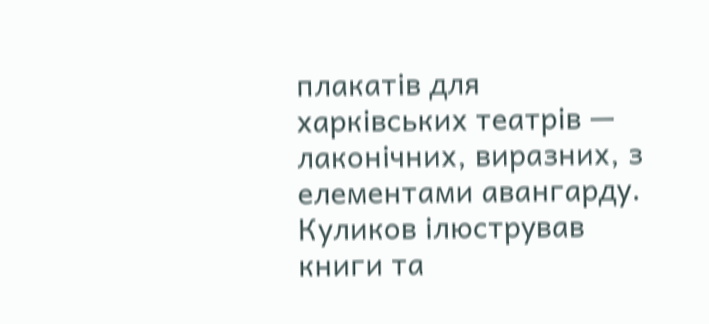плакатів для харківських театрів — лаконічних, виразних, з елементами авангарду.
Куликов ілюстрував книги та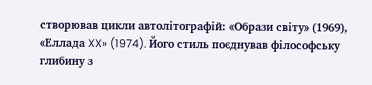створював цикли автолітографій: «Образи світу» (1969), «Еллада XX» (1974). Його стиль поєднував філософську глибину з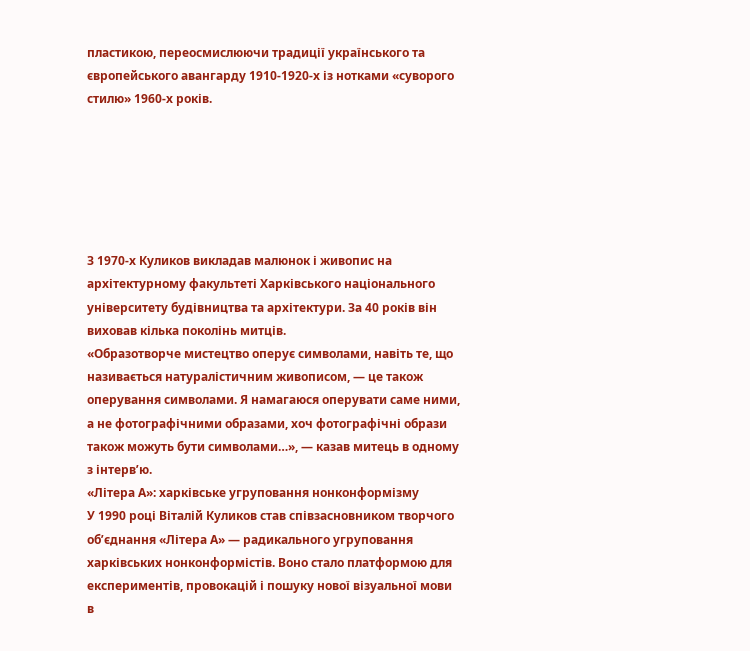пластикою, переосмислюючи традиції українського та європейського авангарду 1910-1920-х із нотками «суворого стилю» 1960-х років.






З 1970-х Куликов викладав малюнок і живопис на архітектурному факультеті Харківського національного університету будівництва та архітектури. За 40 років він виховав кілька поколінь митців.
«Образотворче мистецтво оперує символами, навіть те, що називається натуралістичним живописом, — це також оперування символами. Я намагаюся оперувати саме ними, а не фотографічними образами, хоч фотографічні образи також можуть бути символами…», — казав митець в одному з інтерв’ю.
«Літера А»: харківське угруповання нонконформізму
У 1990 році Віталій Куликов став співзасновником творчого об’єднання «Літера А» — радикального угруповання харківських нонконформістів. Воно стало платформою для експериментів, провокацій і пошуку нової візуальної мови в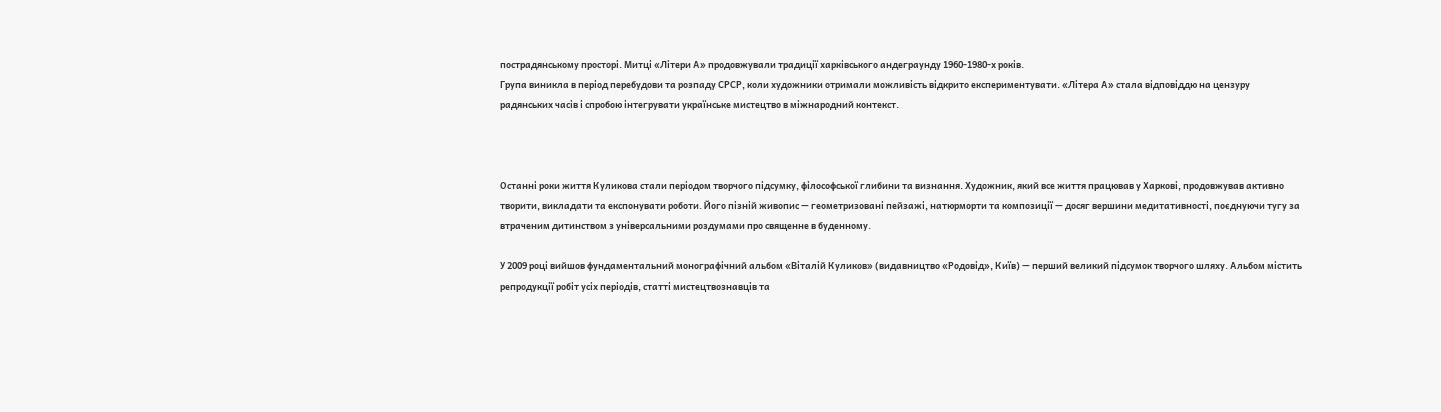пострадянському просторі. Митці «Літери А» продовжували традиції харківського андеграунду 1960-1980-х років.
Група виникла в період перебудови та розпаду СРСР, коли художники отримали можливість відкрито експериментувати. «Літера А» стала відповіддю на цензуру радянських часів і спробою інтегрувати українське мистецтво в міжнародний контекст.



Останні роки життя Куликова стали періодом творчого підсумку, філософської глибини та визнання. Художник, який все життя працював у Харкові, продовжував активно творити, викладати та експонувати роботи. Його пізній живопис — геометризовані пейзажі, натюрморти та композиції — досяг вершини медитативності, поєднуючи тугу за втраченим дитинством з універсальними роздумами про священне в буденному.

У 2009 році вийшов фундаментальний монографічний альбом «Віталій Куликов» (видавництво «Родовід», Київ) — перший великий підсумок творчого шляху. Альбом містить репродукції робіт усіх періодів, статті мистецтвознавців та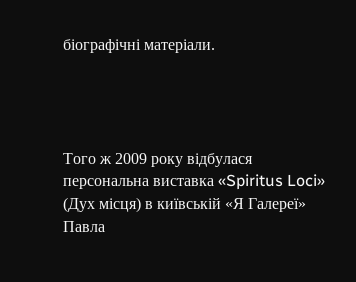біографічні матеріали.




Того ж 2009 року відбулася персональна виставка «Spiritus Loci» (Дух місця) в київській «Я Галереї» Павла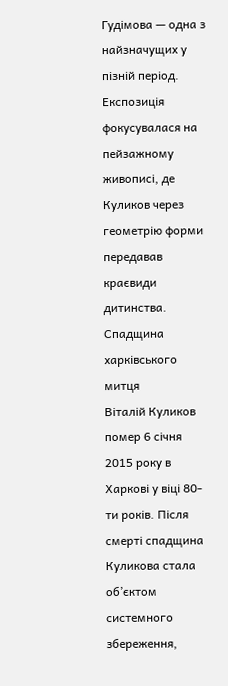Гудімова — одна з найзначущих у пізній період. Експозиція фокусувалася на пейзажному живописі, де Куликов через геометрію форми передавав краєвиди дитинства.
Спадщина харківського митця
Віталій Куликов помер 6 січня 2015 року в Харкові у віці 80-ти років. Після смерті спадщина Куликова стала об’єктом системного збереження,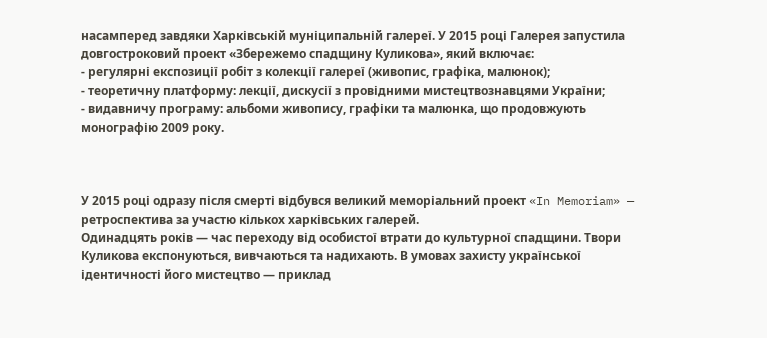насамперед завдяки Харківській муніципальній галереї. У 2015 році Галерея запустила довгостроковий проект «Збережемо спадщину Куликова», який включає:
- регулярні експозиції робіт з колекції галереї (живопис, графіка, малюнок);
- теоретичну платформу: лекції, дискусії з провідними мистецтвознавцями України;
- видавничу програму: альбоми живопису, графіки та малюнка, що продовжують монографію 2009 року.



У 2015 році одразу після смерті відбувся великий меморіальний проект «In Memoriam» — ретроспектива за участю кількох харківських галерей.
Одинадцять років — час переходу від особистої втрати до культурної спадщини. Твори Куликова експонуються, вивчаються та надихають. В умовах захисту української ідентичності його мистецтво — приклад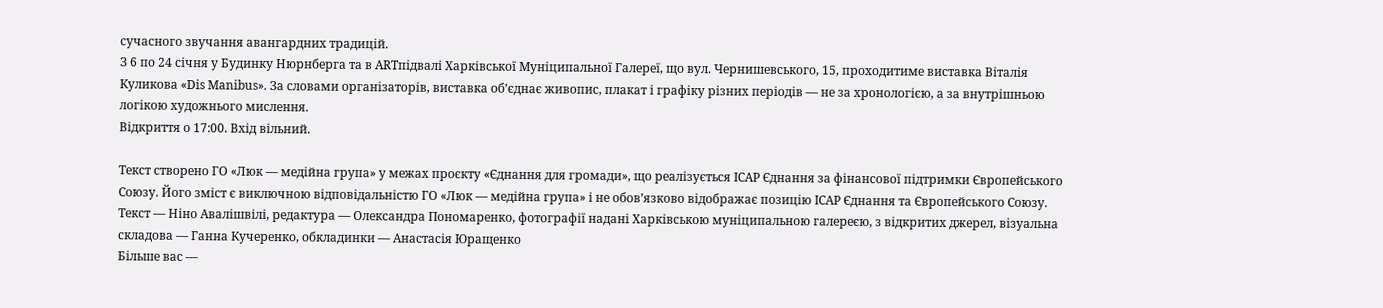сучасного звучання авангардних традицій.
З 6 по 24 січня у Будинку Нюрнберга та в ARTпідвалі Харківської Муніципальної Галереї, що вул. Чернишевського, 15, проходитиме виставка Віталія Куликова «Dis Manibus». За словами організаторів, виставка об’єднає живопис, плакат і графіку різних періодів — не за хронологією, а за внутрішньою логікою художнього мислення.
Відкриття о 17:00. Вхід вільний.

Текст створено ГО «Люк — медійна група» у межах проєкту «Єднання для громади», що реалізується ІСАР Єднання за фінансової підтримки Європейського Союзу. Його зміст є виключною відповідальністю ГО «Люк — медійна група» і не обов’язково відображає позицію ІСАР Єднання та Європейського Союзу.
Текст — Ніно Авалішвілі, редактура — Олександра Пономаренко, фотографії надані Харківською муніципальною галереєю, з відкритих джерел, візуальна складова — Ганна Кучеренко, обкладинки — Анастасія Юращенко
Більше вас —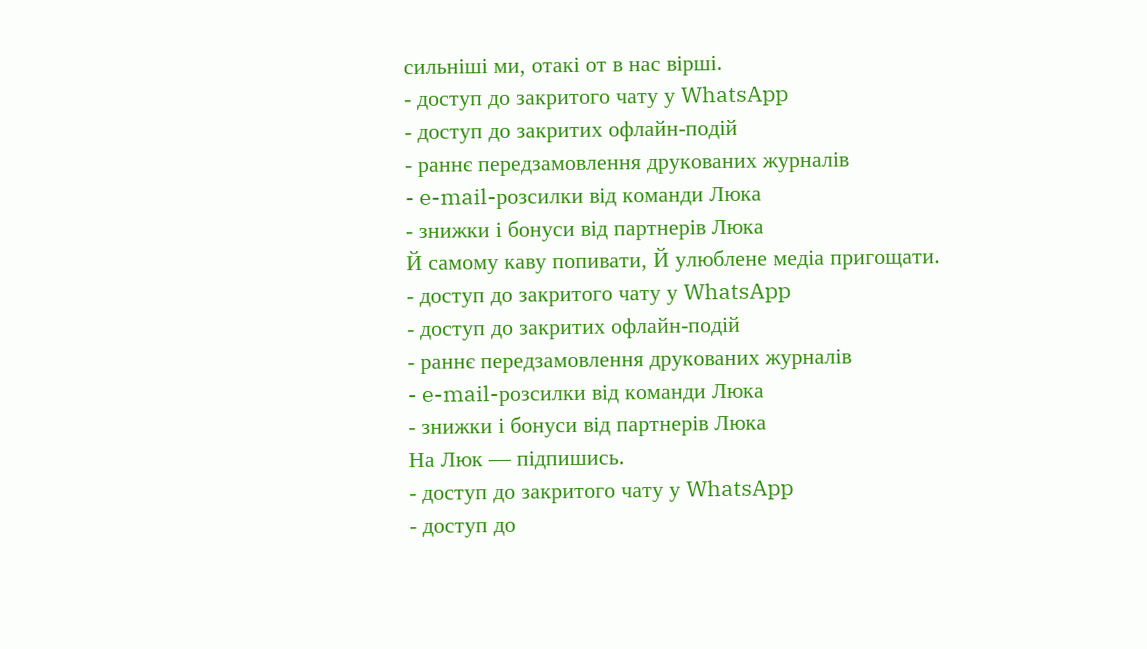сильніші ми, отакі от в нас вірші.
- доступ до закритого чату у WhatsApp
- доступ до закритих офлайн-подій
- раннє передзамовлення друкованих журналів
- e-mail-розсилки від команди Люка
- знижки і бонуси від партнерів Люка
Й самому каву попивати, Й улюблене медіа пригощати.
- доступ до закритого чату у WhatsApp
- доступ до закритих офлайн-подій
- раннє передзамовлення друкованих журналів
- e-mail-розсилки від команди Люка
- знижки і бонуси від партнерів Люка
На Люк — підпишись.
- доступ до закритого чату у WhatsApp
- доступ до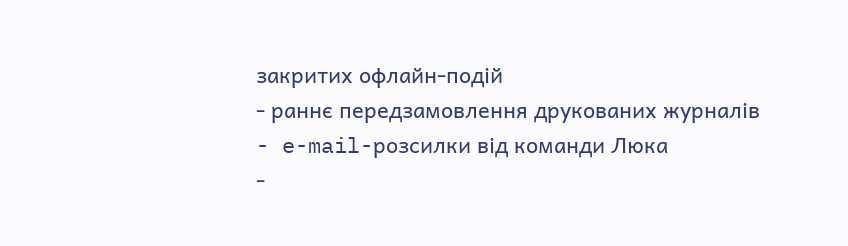закритих офлайн-подій
- раннє передзамовлення друкованих журналів
- e-mail-розсилки від команди Люка
-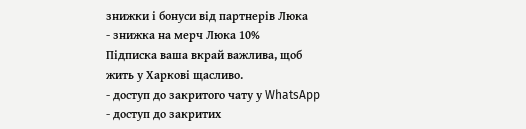знижки і бонуси від партнерів Люка
- знижка на мерч Люка 10%
Підписка ваша вкрай важлива, щоб жить у Харкові щасливо.
- доступ до закритого чату у WhatsApp
- доступ до закритих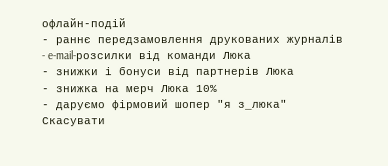офлайн-подій
- раннє передзамовлення друкованих журналів
- e-mail-розсилки від команди Люка
- знижки і бонуси від партнерів Люка
- знижка на мерч Люка 10%
- даруємо фірмовий шопер "я з_люка"
Скасувати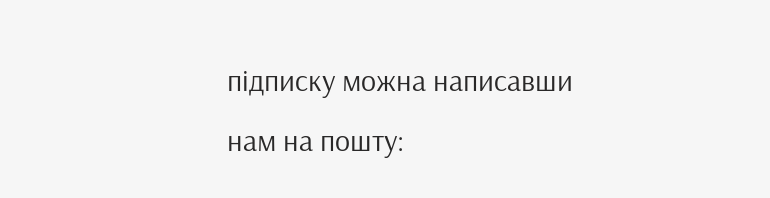підписку можна написавши нам на пошту: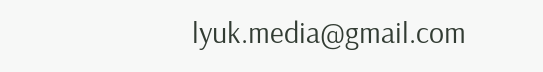lyuk.media@gmail.com